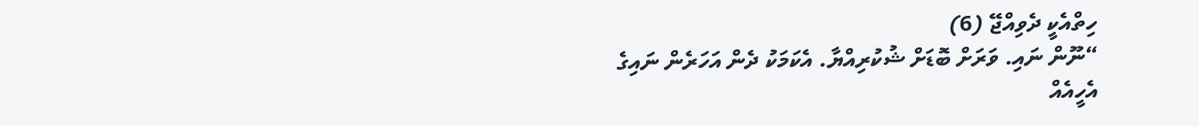ހިތްއެކީ ދެވިއްޖޭ (6)
“ނޫން ނައި. ވަރަށް ބޮޑަށް ޝުކުރިއްޔާ. އެކަމަކު ދެން އަހަރެން ނައިގެ އެހީއެއް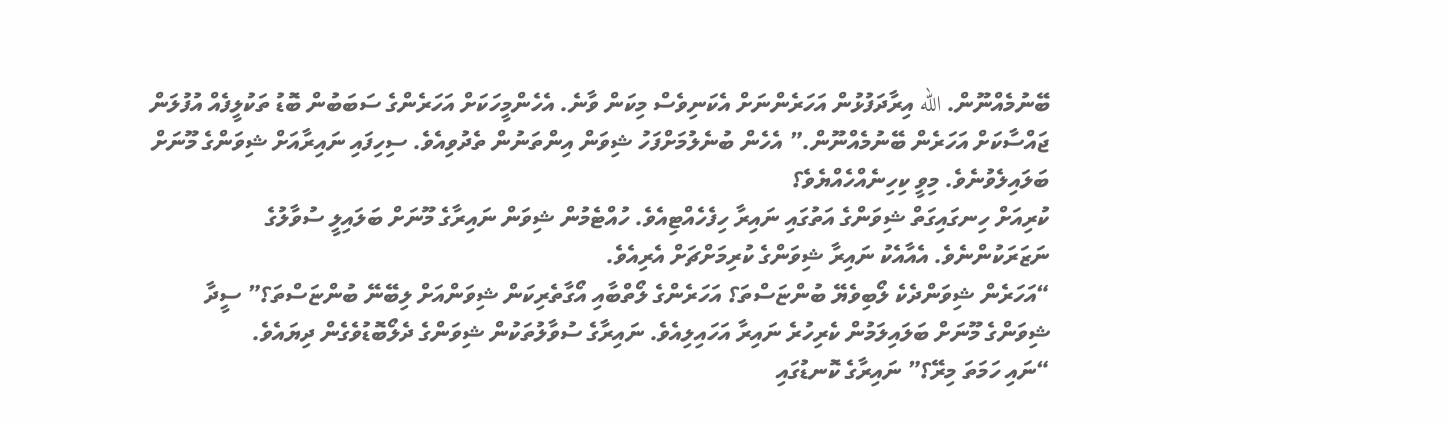ބޭނުމެއްނޫން. الله އިރާދަފުޅުން އަހަރެންނަށް އެކަނިވެސް މިކަން ވާނެ. އެހެންމީހަކަށް އަހަރެންގެ ސަބަބުން ބޮޑު ތަކުލީފެއް އުފުލަން ޖައްސާކަށް އަހަރެން ބޭނުމެއްނޫން.” އެހެން ބުނެލުމަށްފަހު ޝިވަން އިންތަނުން ތެދުވިއެވެ. ސިހިފައި ނައިރާއަށް ޝިވަންގެ މޫނަށް ބަލައިލެވުނެވެ. މިވީ ކިހިނެއްހެއްޔެވެ؟
ކުރިއަށް ހިނގައިގަތް ޝިވަންގެ އަތުގައި ނައިރާ ހިފެހެއްޓިއެވެ. ހުއްޓެމުން ޝިވަން ނައިރާގެ މޫނަށް ބަލައިލީ ސުވާލުގެ ނަޒަރަކުންނެވެ. އެއާއެކު ނައިރާ ޝިވަންގެ ކުރިމަށްޗަށް އެރިއެވެ.
“އަހަރެން ޝިވަންދެކެ ލޯބިވެޔޭ ބުންޏަސްތަ؟ އަހަރެންގެ ލޯތްބާއި އޯގާތެރިކަން ޝިވަންއަށް ލިބޭނޭ ބުންޏަސްތަ؟” ސީދާ ޝިވަންގެ މޫނަށް ބަލައިލަމުން ކެރިހުރެ ނައިރާ އަހައިލިއެވެ. ނައިރާގެ ސުވާލުތަކުން ޝިވަންގެ ދެލޯބޮޑުވެގެން ދިޔައެވެ.
“ނައި ހަމަތަ މިރޭ؟” ނައިރާގެ ކޮނޑުގައި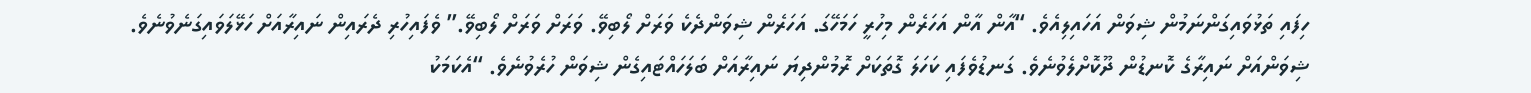ހިފައި ތަޅުވައިގަންނަމުން ޝިވަން އަހައިލިއެވެ. “އާން އާން އަހަރެން މިހުރީ ހަމަހޭގަ. އަހަރެން ޝިވަންދެކެ ވަރަށް ލޯބިވޭ. ވަރަށް ވަރަށް ލޯބިވޭ.” ވެފައިހުރި ދެރައިން ނައިރާއަށް ހަޅޭލަވައިގަނެވުނެވެ.
ޝިވަންއަށް ނައިރާގެ ކޮނޑުން ދޫކޮށްލެވުނެވެ. ގަނޑުވެފައި ކަހަލަ ގޮތަކަށް ރޮމުންދިޔަ ނައިރާއަށް ބަލަހައްޓައިގެން ޝިވަން ހުރެވުނެވެ. “އެކަމަކު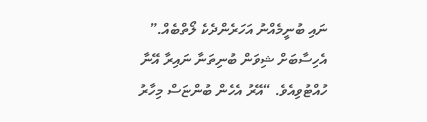ނައި ބުނީމެއްނު އަހަރެންދެކެ ލޯތްބެއް.” އެހިސާބަށް ޝިވަން ބުނިތަނާ ނައިރާ އޭނާ ހުއްޓުވިއެވެ. “އޭރު އެހެން ބުންޏަސް މިހާރު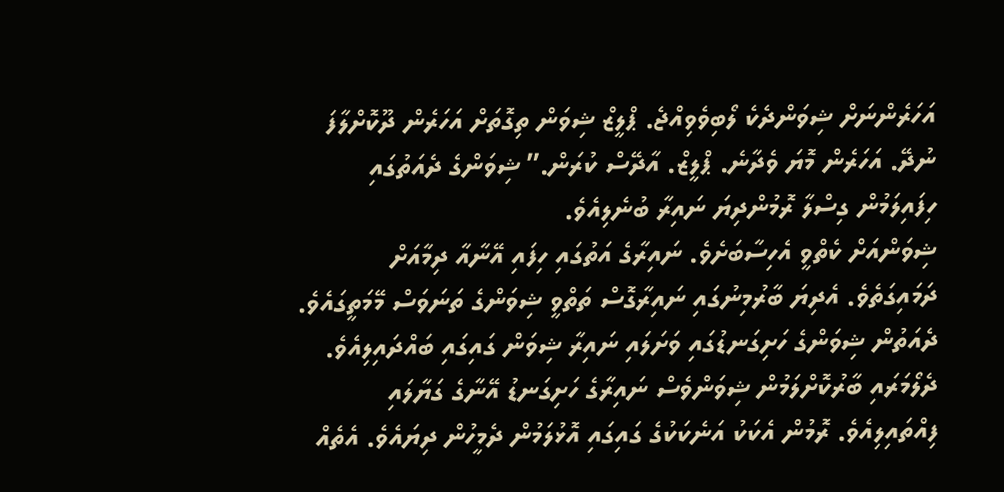އަހަރެންނަށް ޝިވަންދެކެ ލޯބިވެވިއްޖެ. ޕްލީޒް ޝިވަން ތިގޮތަށް އަހަރެން ދޫކޮށްލާފަ ނުދޭ. އަހަރެން މޮޔަ ވެދާނެ. ޕްލީޒް. އާދޭސް ކުރަން.” ޝިވަންގެ ދެއަތުގައި ހިފައިލަމުން ގިސްލާ ރޮމުންދިޔަ ނައިރާ ބުނެލިއެވެ.
ޝިވަންއަށް ކެތްވީ އެހިސާބަށެވެ. ނައިރާގެ އަތުގައި ހިފައި އޭނާއާ ދިމާއަށް ދަމައިގަތެވެ. އެދިޔަ ބާރުމިނުގައި ނައިރާގޮސް ތަތްވީ ޝިވަންގެ ތަނަވަސް މޭމަތީގައެވެ. ދެއަތުން ޝިވަންގެ ހަށިގަނޑުގައި ވަށަލައި ނައިރާ ޝިވަން ގައިގައި ބައްދައިލިއެވެ. ދެލޯމަރައި ބާރުކޮށްލަމުން ޝިވަންވެސް ނައިރާގެ ހަށިގަނޑު އޭނާގެ ގަޔާލައި ފިއްތައިލިއެވެ. ރޮމުން އެކަކު އަނެކަކުގެ ގައިގައި އޮޅުލަމުން ދެމީހުން ދިޔައެވެ. އެތެއް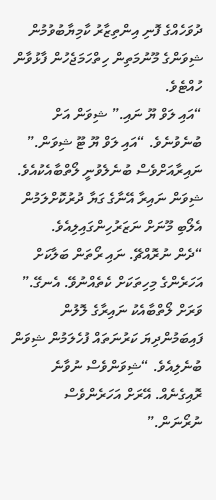ދުވަހެއްގެ ފޮނި އިންތިޒާރު ކާމިޔާބުވުމުން ޝިވަންގެ މޫނުމަތިން ހިތްހަމަޖެހުން ފާޅުވާން ހުއްޓެވެ.
“އައި ލަވް ޔޫ ނައި.” ޝިވަން އަށް ބުނެވުނެވެ. “އައި ލަވް ޔޫ ޓޫ ޝިވަން.” ނައިރާއަށްވެސް ބުނެލެވުނީ ލޯތްބާއެކުއެވެ. ޝިވަން ނައިރާ އޭނާގެ ގަޔާ ދުރުކޮށްލަމުން އެލޯބި މޫނަށް ނަޒަރުހިންގައިލިއެވެ.
“ދެން ނުރޮއްޗޭ. ނައި ރޯތަން ބަލާކަށް އަހަރެންގެ މިހިތަކަށް ކެތެއްނުވޭ. އެނގޭ.” ވަރަށް ލޯތްބާއެކު ނައިރާގެ ލޮލުން ފައިބަމުންދިޔަ ކަރުނަތައް ފުހެލަމުން ޝިވަން ބުނެލިއެވެ. “ޝިވަންވެސް ނުވާނެ ރޮއިގެނެއް. އޭރަށް އަހަރެންވެސް ނުރޯނަން.”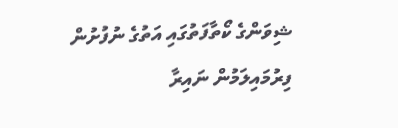ޝިވަންގެ ކޯތާފަތުގައި އަތުގެ ނުފުށުން ފިރުމައިލަމުން ނައިރާ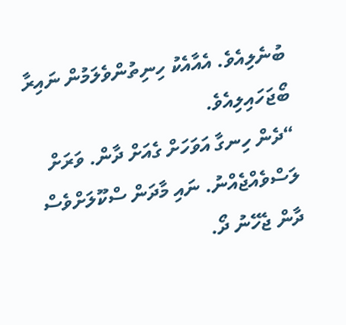ބުނެލިއެވެ. އެއާއެކު ހިނިތުންވެލަމުން ނައިރާ ބޯޖަހައިލިއެވެ.
“ދެން ހިނގާ އަވަހަށް ގެއަށް ދާން. ވަރަށް ލަސްވެއްޖެއްނު. ނައި މާދަން ސްކޫލަށްވެސް ދާން ޖެހޭނު ދޯ.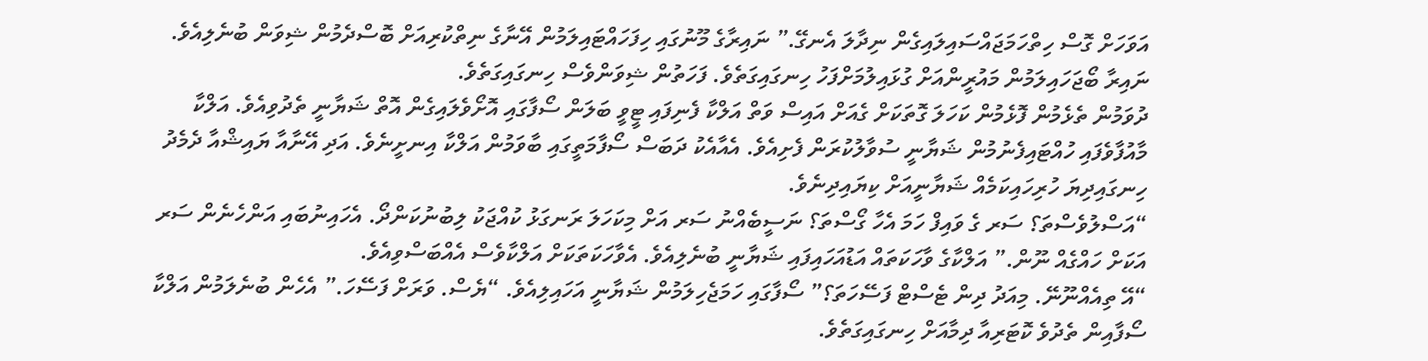އަވަހަށް ގޮސް ހިތްހަމަޖައްސައިލައިގެން ނިދާލަ އެނގޭ.” ނައިރާގެ މޫނުގައި ހިފަހައްޓައިލަމުން އޭނާގެ ނިތްކުރިއަށް ބޮސްދެމުން ޝިވަން ބުނެލިއެވެ. ނައިރާ ބޯޖަހައިލަމުން މައުރީންއަށް ގުޅައިލުމަށްފަހު ހިނގައިގަތެވެ. ފަހަތުން ޝިވަންވެސް ހިނގައިގަތެވެ.
ދުވަމުން ތެޅެމުން ފޮޅެމުން ކަހަލަ ގޮތަކަށް ގެއަށް އައިސް ވަތް އަލްކާ ފެނިފައި ޓީވީ ބަލަން ސޯފާގައި އޮށޯވެލައިގެން އޮތް ޝަޔާނީ ތެދުވިއެވެ. އަލްކާ މާއުފާވެފައި ހުއްޓައިފެނުމުން ޝަޔާނީ ސުވާލުކުރަން ފެށިއެވެ. އެއާއެކު ދަބަސް ސޯފާމަތީގައި ބާވަމުން އަލްކާ އިނށީނެވެ. އަދި އޭނާއާ ޔައިޝްއާ ދެމެދު ހިނގައިދިޔަ ހުރިހައިކަމެއް ޝަޔާނީއަށް ކިޔައިދިނެވެ.
“އަސްލުވެސްތަ؟ ސަރ ގެ ވައިފް ހަމަ އެހާ ގޯސްތަ؟ ނަސީބެއްނު ސަރ އަށް މިކަހަލަ ރަނގަޅު ކުއްޖަކު ލިބުނުކަންދޯ. އެހައިނުބައި އަންހެނެން ސަރ އަކަށް ހައްގެއް ނޫން.” އަލްކާގެ ވާހަކަތައް އަޑުއަހައިފައި ޝަޔާނީ ބުނެލިއެވެ. އެވާހަކަތަކަށް އަލްކާވެސް އެއްބަސްވިއެވެ.
“އޭ ތިއެއްނޫނޭ. މިއަދު ދިން ޓެސްޓް ފަސޭހަތަ؟” ސޯފާގައި ހަމަޖެހިލަމުން ޝަޔާނީ އަހައިލިއެވެ. “ޔެސް. ވަރަށް ފަސޭހަ.” އެހެން ބުނެލަމުން އަލްކާ ސޯފާއިން ތެދުވެ ކޮޓަރިއާ ދިމާއަށް ހިނގައިގަތެވެ.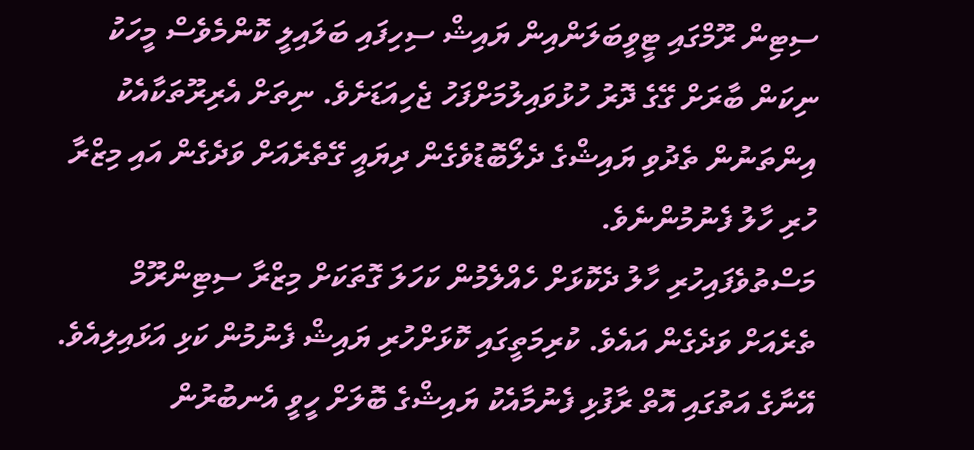ސިޓިން ރޫމްގައި ޓީވީބަލަންއިން ޔައިޝް ސިހިފައި ބަލައިލީ ކޮންމެވެސް މީހަކު ނިކަން ބާރަށް ގޭގެ ދޮރު ހުޅުވައިލުމަށްފަހު ޖެހިއަޑަށެވެ. ނިތަށް އެރިރޫތަކާއެކު އިންތަނުން ތެދުވި ޔައިޝްގެ ދެލޯބޮޑުވެގެން ދިޔައީ ގޭތެރެއަށް ވަދެގެން އައި މިޒްރާ ހުރި ހާލު ފެނުމުންނެވެ.
މަސްތުވެފައިހުރި ހާލު ދެކޮޅަށް ހެއްލެމުން ކަހަލަ ގޮތަކަށް މިޒްރާ ސިޓިންރޫމް ތެރެއަށް ވަދެގެން އައެވެ. ކުރިމަތީގައި ކޮޅަށްހުރި ޔައިޝް ފެނުމުން ކަޅި އަޅައިލިއެވެ. އޭނާގެ އަތުގައި އޮތް ރާފުޅި ފެނުމާއެކު ޔައިޝްގެ ބޮލަށް ހީވީ އެނބުރުން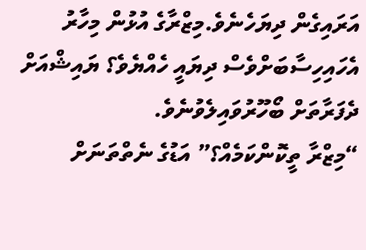އަރައިގެން ދިޔަހެނެވެ.މިޒްރާގެ އުޅުން މިހާރު އެހައިހިސާބަށްވެސް ދިޔައީ ހެއްޔެވެ؟ ޔައިޝްއަށް ދެފަރާތަށް ބޯހޫރުވައިލެވުނެވެ.
“މިޒްރާ ތީކޮންކަމެއް؟” އަޑުގެ ނެތްތަނަށް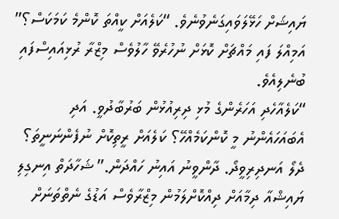ޔައިޝަށް ހަޅޭލަވައިގަނެވުނެވެ. “ކަލެއަށް ކީއްތަ ކޮންމެ ކަމަކަސް؟” އަމިއްލަ ފައި މައްޗަށް ކޮޅަށް ނުހުރެވޭ ހާލުވެސް މިޒްރާ ރުޅިއައިސްފައި ބުނެލިއެވެ.
“ކަލެއާހެދި އަހަރެންގެ މުޅި ދިރިއުޅުން ބަރުބާދުވީ. އަދި އެބައަހައެންނު މީ ކޮންކަމެއްހޭ؟ ކަލެއަށް ރީތިކޮށް ނުފެންނަނީތަ؟ ދެލޯ އަނދިރިވީދޯ. ދާންވީނު އައިނު ހައްދަން.” ޝަހާދަތް އިނގިލި ޔައިޝްއާ ދިމާއަށް ދިއްކޮށްލަމުން މިޒްރާވެސް އަޑުގެ ނެތްތަނަށް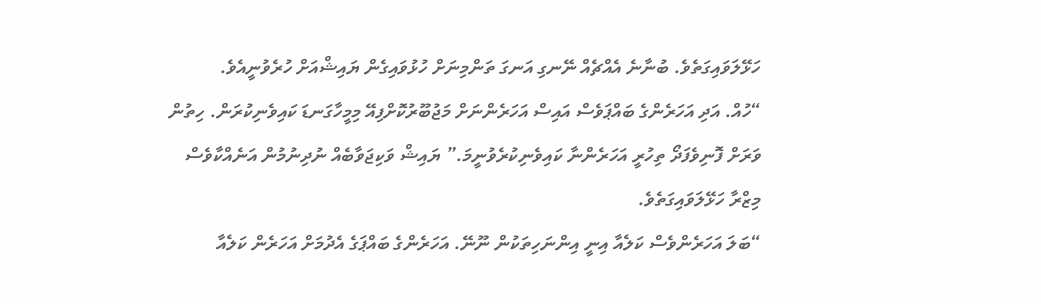ހަޅޭލަވައިގަތެވެ. ބުނާނެ އެއްޗެއް ނޭނގި އަނގަ ތަންމިނަށް ހުޅުވައިގެން ޔައިޝްއަށް ހުރެވުނީއެވެ.
“ހުއް. އަދި އަހަރެންގެ ބައްޕަވެސް އައިސް އަހަރެންނަށް މަޖުބޫރުކޮށްފިއޭ މިމީހާގަނޑަ ކައިވެނިކުރަން. ހިތުން ވަރަށް ފޮނިވެފަދޯ ތިހުރީ އަހަރެންނާ ކައިވެނިކުރެވުނީމަ.” ޔައިޝް ވަކިޖަވާބެއް ނުދިނުމުން އަނެއްކާވެސް މިޒްރާ ހަޅޭލަވައިގަތެވެ.
“ބަލަ އަހަރެންވެސް ކަލެއާ އިނީ އިންނަހިތަކުން ނޫނޭ. އަހަރެންގެ ބައްޕަގެ އެދުމަށް އަހަރެން ކަލެއާ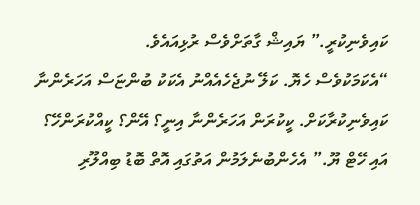ކައިވެނިކުރީ.” ޔައިޝް ގާތަށްވެސް ރުޅިއައެވެ.
“އެކަމަކުވެސް ހެޔޮ. ކަލޭ ނުޖެހެއެއްނު އެކަކު ބުންޏަސް އަހަރެންނާ ކައިވެނިކުރާކަށް. ކީކުރަން އަހަރެންނާ އިނީ؟ އޭން؟ ކީއްކުރަންހޭ؟ އައި ހޭޓް ޔޫ.” އެހެންބުނެލަމުން އަތުގައި އޮތް ބޮޑު ބިއްލޫރި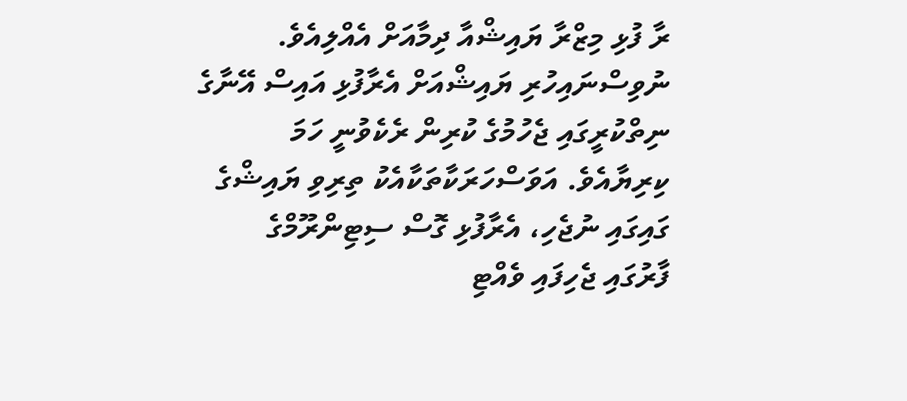ރާ ފުޅި މިޒްރާ ޔައިޝްއާ ދިމާއަށް އެއްލިއެވެ.
ނުވިސްނައިހުރި ޔައިޝްއަށް އެރާފުޅި އައިސް އޭނާގެ ނިތްކުރީގައި ޖެހުމުގެ ކުރިން ރެކެވުނީ ހަމަ ކިރިޔާއެވެ. އަވަސްހަރަކާތަކާއެކު ތިރިވި ޔައިޝްގެ ގައިގައި ނުޖެހި، އެރާފުޅި ގޮސް ސިޓިންރޫމްގެ ފާރުގައި ޖެހިފައި ވެއްޓި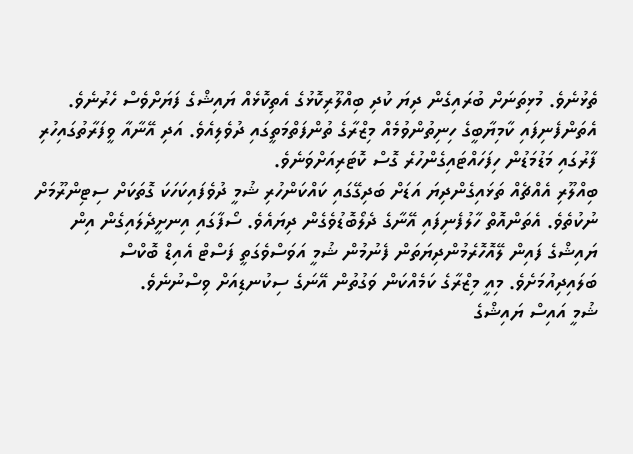ތެޅުނެވެ. މުޅިތަނަށް ބުރައިގެން ދިޔަ ކުދި ބިއްލޫރިކޮޅުގެ އެތިކޮޅެއް ޔައިޝްގެ ފަޔަށްވެސް ހެރުނެވެ. އެތަންފެނިފައި ކާމިޔާބީގެ ހިނިތުންވުމެއް މިޒްރާގެ ތުންފަތްމަތީގައި ދުވެލިއެވެ. އަދި އޭނާއާ ވީފަރާތުގައިހުރި ފާރުގައި މަޑުމަޑުން ހިފަހައްޓައިގެންހުރެ ގޮސް ކޮޓަރިއަށްވަނެވެ.
ބިއްލޫރި އެއްޗެއް ތަޅައިގެންދިޔަ އަޑަށް ބަދިގޭގައި ކައްކަންހުރި ޝުމީ ދުވެފައިކަހަކަ ގޮތަކަށް ސިޓިންރޫމަށް ނުކުތެވެ. އެތަންއޮތް ހާލުފެނިފައި އޭނާގެ ދެލޯބޮޑުވެގެން ދިޔައެވެ. ސޯފާގައި އިނށީދެލައިގެން އިން ޔައިޝްގެ ފައިން ލޭއޮހޮރެމުންދިޔަތަން ފެނުމުން ޝުމީ އަވަސްވެގަތީ ފަސްޓް އެއިޑް ބޮކްސް ބަލައިދިއުމަށެވެ. މިއީ މިޒްރާގެ ކަމެއްކަން ވަގުތުން އޭނަގެ ސިކުނޑިއަށް ވިސްނުނެވެ.
ޝުމީ އައިސް ޔައިޝްގެ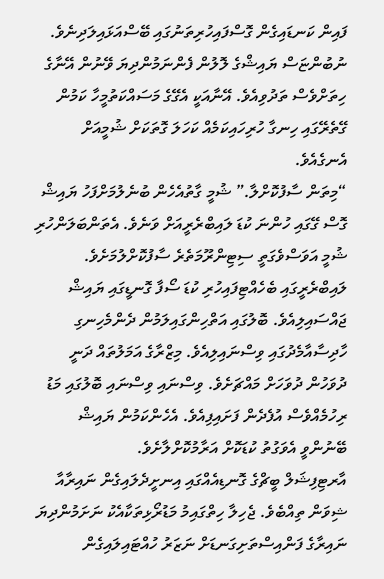ފައިން ކަނޑައިގެން ގޮސްފައިހުރިތަނުގައި ބޭސްއަޅައިލަދިނެވެ. ނުބުންޏަސް ޔައިޝްގެ ލޮލުން ފެންނަމުންދިޔަ ވޭނުން އޭނާގެ ހިތަށްވެސް ތަދުވިއެވެ. އޭނާއަކީ އެގޭގެ މަސައްކަތުމީހާ ކަމުން ގޭތެރޭގައި ހިނގާ ހުރިހައިކަމެއް ކަހަލަ ގޮތަކަށް ޝުމީއަށް އެނގެއެވެ.
“މިތަން ސާފުކޮށްލާ.” ޝުމީ ގާތުއެހެން ބުނެލުމަށްފަހު ޔައިޝް ގޮސް ގޭގައި ހުންނަ ކުޑަ ލައިބްރެރީއަށް ވަނެވެ. އެތަންބަލަންހުރި ޝުމީ އަވަސްވެގަތީ ސިޓިންރޫމަތެރެ ސާފުކޮށްލުމަށެވެ.
ލައިބްރެރީގައި ބެހެއްޓިފައިހުރި ކުޑަ ސޯފާ ގޮނޑީގައި ޔައިޝް ޖައްސައިލިއެވެ. ބޮލުގައި އަތްހިންގައިލަމުން ދެންމެހިނގި ހާދިސާއާމެދުގައި ވިސްނައިލިއެވެ. މިޒްރާގެ އަމަލުތައް ދަނީ ދުވަހުން ދުވަހަށް މައްޗަށެވެ. ވިސްނައި ވިސްނައި ބޮލުގައި މަޑު ރިހުމެއްވެސް އުފެދެން ފަށައިފިއެވެ. އެހެންކަމުން ޔައިޝް ބޭނުންވީ އެވަގުތު ކުޑަކޮށް އަރާމުކޮށްލާށެވެ.
އާރޓިފިޝަލް ބީޗްގެ ގޮނޑިއެއްގައި އިނށީދެލައިގެން ނައިރާއާ ޝިވަން ތިއްބެވެ. ޖެހިލާ ހިތްގައިމު މަޑުރޯޅިތަކާއެކު ނަށަމުންދިޔަ ނައިރާގެ ފަންއިސްތަށިގަނޑަށް ނަޒަރު ހުއްޓައިލައިގެން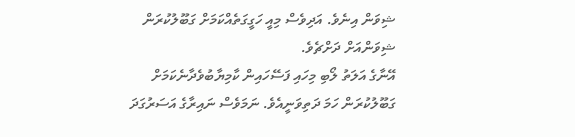ޝިވަން އިނެވެ. އަދިވެސް މިއީ ހަގީގަތެއްކަމަށް ގަބޫލުކުރަން ޝިވަންއަށް ދަށްޗެވެ.
އޭނާގެ އަލަތު ލޯބި މިހައި ފަސޭހައިން ކާމިޔާބުވެދާނެކަމަށް ގަބޫލުކުރަން ހަމަ ދަތިވަނީއެވެ. ނަމަވެސް ނައިރާގެ އަސަރުގަދަ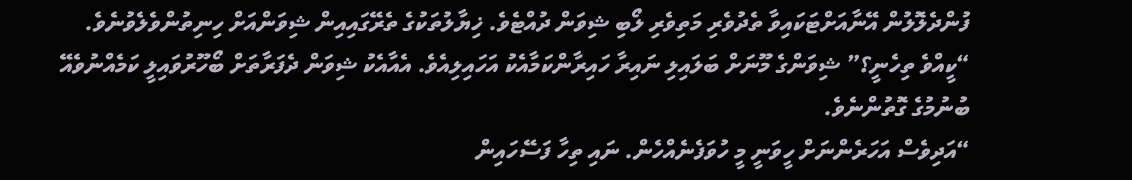ފުންދެލޮލުން އޭނާއަށްޓަކައިވާ ތެދުވެރި މަތިވެރި ލޯބި ޝިވަން ދުއްޓެވެ. ޚިޔާލުތަކުގެ ތެރޭގައިއިން ޝިވަންއަށް ހިނިތުންވެލެވުނެވެ.
“ކީއްވެ ތިހެނީ؟” ޝިވަންގެ މޫނަށް ބަލައިލި ނައިރާ ހައިރާންކަމާއެކު އަހައިލިއެވެ. އެއާއެކު ޝިވަން ދެފަރާތަށް ބޯހޫރުވައިލީ ކަމެއްނުވެއޭ ބުނުމުގެ ގޮތުންނެވެ.
“އަދިވެސް އަހަރެންނަށް ހީވަނީ މީ ހުވަފެނެއްހެން. ނައި ތިހާ ފަސޭހައިން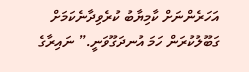އަހަރެންނަށް ކާމިޔާބު ކުރެވިދާނެކަމަށް ގަބޫލުކުރަން ހަމަ އުނދަގޫވަނީ.” ނައިރާގެ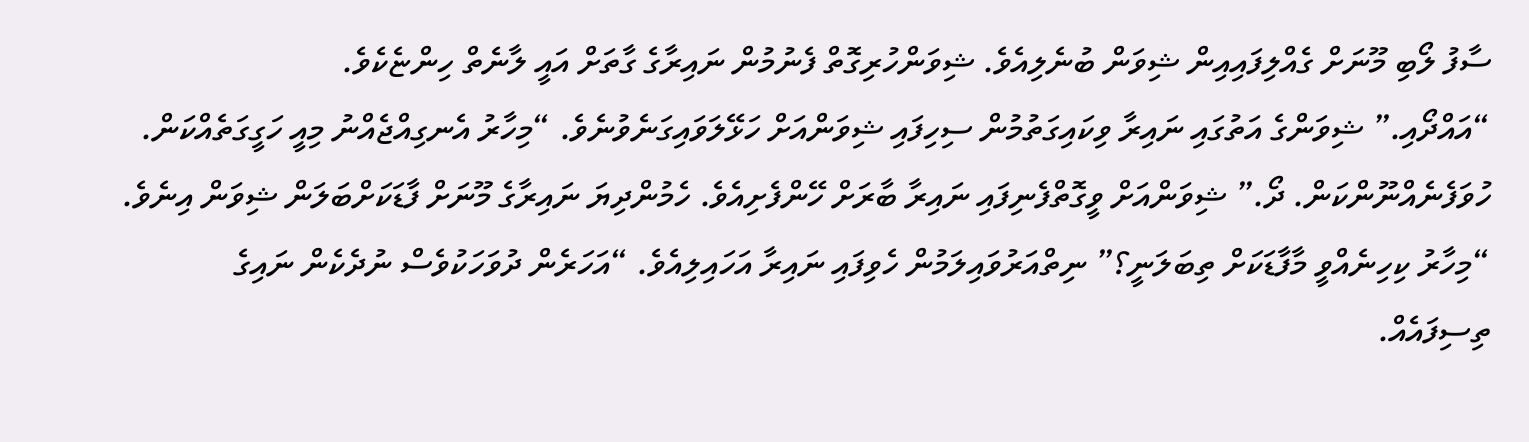ސާފު ލޯބި މޫނަށް ގެއްލިފައިއިން ޝިވަން ބުނެލިއެވެ. ޝިވަންހުރިގޮތް ފެނުމުން ނައިރާގެ ގާތަށް އައީ ލާނެތް ހިންޏެކެވެ.
“އައްދޯއި.” ޝިވަންގެ އަތުގައި ނައިރާ ވިކައިގަތުމުން ސިހިފައި ޝިވަންއަށް ހަޅޭލަވައިގަނެވުނެވެ. “މިހާރު އެނގިއްޖެއްނު މިއީ ހަގީގަތެއްކަން. ހުވަފެނެއްނޫންކަން. ދޯ.” ޝިވަންއަށް ވީގޮތްފެނިފައި ނައިރާ ބާރަށް ހޭންފެށިއެވެ. ހެމުންދިޔަ ނައިރާގެ މޫނަށް ފާޑަކަށްބަލަން ޝިވަން އިނެވެ.
“މިހާރު ކިހިނެއްވީ މާފާޑަކަށް ތިބަލަނީ؟” ނިތްއަރުވައިލަމުން ހެވިފައި ނައިރާ އަހައިލިއެވެ. “އަހަރެން ދުވަހަކުވެސް ނުދެކެން ނައިގެ ތިސިފައެއް.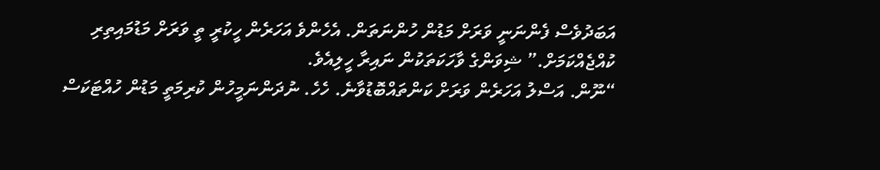އަބަދުވެސް ފެންނަނީ ވަރަށް މަޑުން ހުންނަތަން. އެހެންވެ އަހަރެން ހީކުރީ ތީ ވަރަށް މަޑުމައިތިރި ކުއްޖެއްކަމަށް.” ޝިވަންގެ ވާހަކަތަކުން ނައިރާ ހީލިއެވެ.
“ނޫން. އަސްލު އަހަރެން ވަރަށް ކަންތައްބޮޑުވާނެ. ހެހެ. ނުދަންނަމީހުން ކުރިމަތީ މަޑުން ހުއްޓަކަސް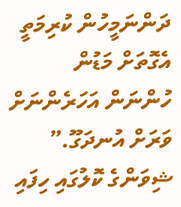ދަންނަމީހުން ކުރިމަތީ އެގޮތަށް މަޑުން ހުންނަން އަހަރެންނަށް ވަރަށް އުނދަގޫ.” ޝިވަންގެ ކޮލުގައި ހިފައި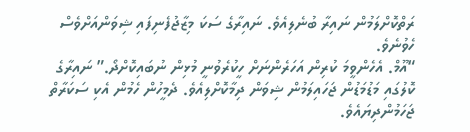ރަތްކޮށްލަމުން ނައިރާ ބުނެލިއެވެ. ނައިރާގެ ސަކަ މިޒާޖުފެނިފައި ޝިވަންއަށްވެސް ހެވުނެވެ.
“އޫމް. އެހެންވީމަ ކުރިން އަހަރެންނަށް ހީކުރެވުނީ މުޅިން ނުބައިކޮށްދޯ.” ނައިރާގެ ކޮލުގައި މަޑުމަޑުން ޖަހައިލަމުން ޝިވަން ދިމާކޮށްލިއެވެ. ދެމީހުން ހެމުން އެކި ސަކަރާތް ޖަހަމުންދިޔައެވެ.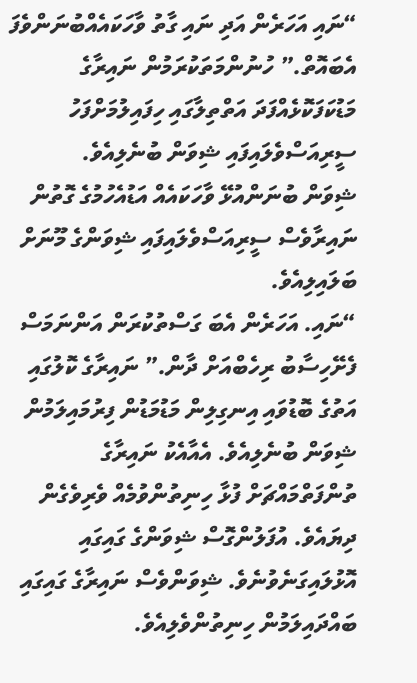“ނައި އަހަރެން އަދި ނައި ގާތު ވާހަކައެއްބުނަންވެފަ އެބައޮތް.” ހުނުންމަތަކުރަމުން ނައިރާގެ މަޑުކަފަކޮޅެއްފަދަ އަތްތިލާގައި ހިފައިލުމަށްފަހު ސީރިއަސްވެލައިފައި ޝިވަން ބުނެލިއެވެ.
ޝިވަން ބުނަންއުޅޭ ވާހަކައެއް އަޑުއެހުމުގެ ގޮތުން ނައިރާވެސް ސީރިއަސްވެލައިފައި ޝިވަންގެ މޫނަށް ބަލައިލިއެވެ.
“ނައި. އަހަރެން އެބަ ގަސްތުކުރަން އަންނަމަސް ފެށޭހިސާބު ރިހެބްއަށް ދާން.” ނައިރާގެ ކޮލުގައި އަތުގެ ބޮޑުވައި އިނގިލިން މަޑުމަޑުން ފިރުމައިލަމުން ޝިވަން ބުނެލިއެވެ. އެއާއެކު ނައިރާގެ ތުންފަތްމައްޗަށް ފުޅާ ހިނިތުންވުމެއް ވެރިވެގެން ދިޔައެވެ. އުފަލުންގޮސް ޝިވަންގެ ގައިގައި އޮޅުލައިގަނެވުނެވެ. ޝިވަންވެސް ނައިރާގެ ގައިގައި ބައްދައިލަމުން ހިނިތުންވެލިއެވެ.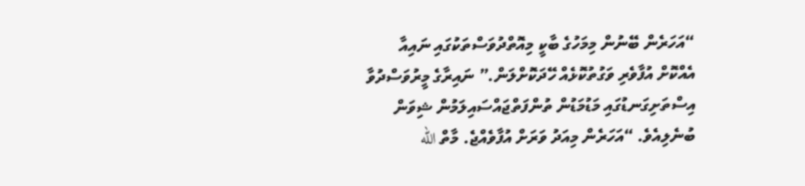“އަހަރެން ބޭނުން މިމަހުގެ ބާކީ މިއޮތްދުވަސްތަކުގައި ނައިއާ އެއްކޮށް އުފާވެރި ވަގުތުކޮޅެއް ހޭދަކޮށްލަން.” ނައިރާގެ މީރުވަސްދުވާ އިސްތަށިގަނޑުގައި މަޑުމަޑުން ތުންފަތްޖައްސައިލަމުން ޝިވަން ބުނެލިއެވެ. “އަހަރެން މިއަދު ވަރަށް އުފާވެއްޖެ. މާތް الله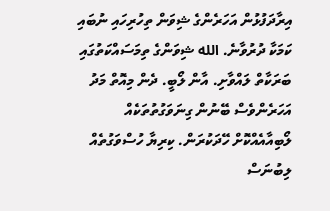އިރާދަފުޅުން އަހަރެންގެ ޝިވަން ތިހުރިހައި ނުބައި ކަމަކާ ދުރުވާނެ. الله ޝިވަންގެ ތިމަސައްކަތުގައި ބަރަކާތް ލައްވާށި. އާން ލޯބީ. ދެން މިއޮތް މަދު އަހަރެންވެސް ބޭނުން ގިނަވަގުތުތަކެއް ލޯބިއާއެއްކޮށް ހޭދަކުރަން. ކިރިޔާ ހުސްވަގުތެއް ލިބުނަސް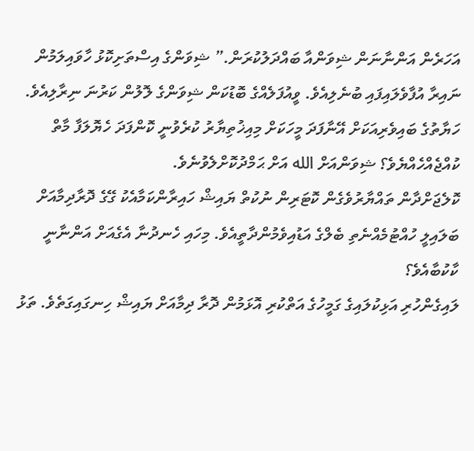އަހަރެން އަންނާނަން ޝިވަންއާ ބައްދަލުކުރަން.” ޝިވަންގެ އިސްތަށިކޮޅު ހާވައިލަމުން ނައިރާ އުފާވެލައިފައި ބުނެލިއެވެ. ވީއުފަލެއްގެ ބޮޑުކަން ޝިވަންގެ ލޮލުން ކަރުނަ ނިރާލިއެވެ. ހަޔާތުގެ ބައިވެރިއަކަށް އޭނާފަދަ މީހަކަށް މިއިޚުތިޔާރު ކުރެވުނީ ކޮންފަދަ ހެޔޮލަފާ މާތް ކުއްޖެއްހެއްޔެވެ؟ ޝިވަންއަށް الله އަށް ޙަމްދުކޮށްލެވުނެވެ.
ކޮލެޖަށްދާން ތައްޔާރުވެގެން ކޮޓަރިން ނުކުތް ޔައިޝް ހައިރާންކަމާއެކު ގޭގެ ދޮރާދިމާއަށް ބަލައިލީ ހުއްޓުމެއްނެތި ބެލްގެ އަޑުއިވެމުންދާތީއެވެ. މިހައި ހެނދުނާ އެގެއަށް އަންނާނީ ކާކުބާއެވެ؟
ލައިގެންހުރި އަޅިކުލައިގެ ގަމީހުގެ އަތްކުރި އޮޅަމުން ދޮރާ ދިމާއަށް ޔައިޝް ހިނގައިގަތެވެ. ތަޅު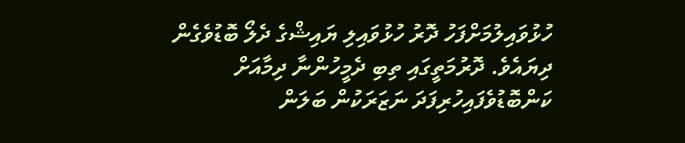ހުޅުވައިލުމަށްފަހު ދޮރު ހުޅުވައިލި ޔައިޝްގެ ދެލޯ ބޮޑުވެގެން ދިޔައެވެ. ދޮރުމަތީގައި ތިބި ދެމީހުންނާ ދިމާއަށް ކަންބޮޑުވެފައިހުރިފަދަ ނަޒަރަކުން ބަލަން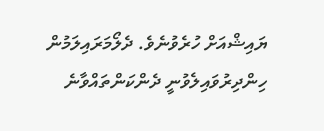ޔައިޝްއަށް ހުރެވުނެވެ. ދެލޯމަރައިލަމުން ހިންދިރުވައިލެވުނީ ދެންކަންތައްވާނެ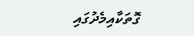ގޮތަކާއިމެދުގައި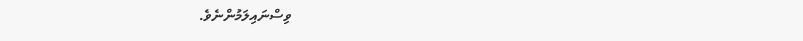ވިސްނައިލަމުންނެވެ.